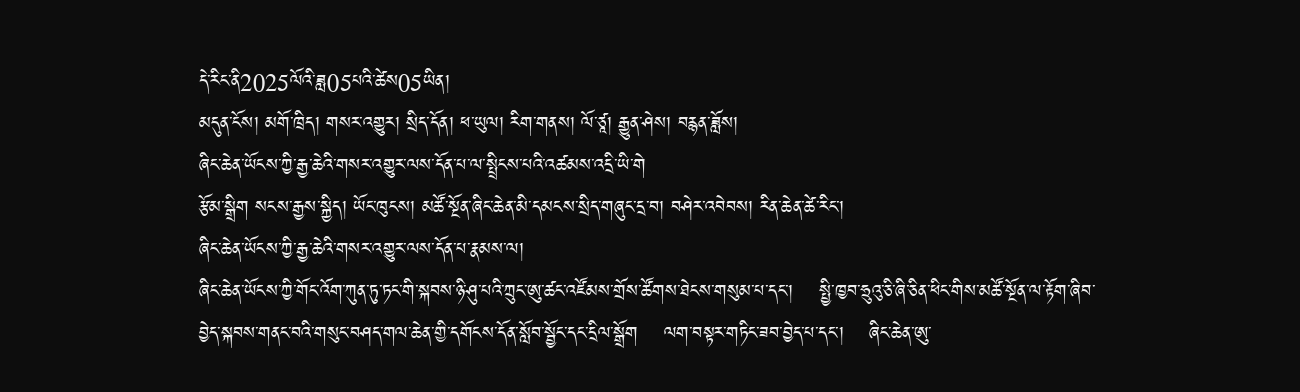དེ་རིང་ནི2025ལོའི་ཟླ05པའི་ཚེས05ཡིན།
མདུན་ངོས། མགོ་ཁྲིད། གསར་འགྱུར། སྲིད་དོན། ཕ་ཡུལ། རིག་གནས། ལོ་ཙཱ། རྒྱུན་ཤེས། བརྙན་ཟློས།
ཞིང་ཆེན་ཡོངས་ཀྱི་རྒྱ་ཆེའི་གསར་འགྱུར་ལས་དོན་པ་ལ་སྤྲིངས་པའི་འཚམས་འདྲི་ཡི་གེ
རྩོམ་སྒྲིག སངས་རྒྱས་སྐྱིད། ཡོང་ཁུངས། མཚོ་སྔོན་ཞིང་ཆེན་མི་དམངས་སྲིད་གཞུང་དྲ་བ། བཤེར་འབེབས། རིན་ཆེན་ཚེ་རིང་།
ཞིང་ཆེན་ཡོངས་ཀྱི་རྒྱ་ཆེའི་གསར་འགྱུར་ལས་དོན་པ་རྣམས་ལ།
ཞིང་ཆེན་ཡོངས་ཀྱི་གོང་འོག་ཀུན་ཏུ་ཏང་གི་སྐབས་ཉི་ཤུ་པའི་ཀྲུང་ཨུ་ཚང་འཛོམས་གྲོས་ཚོགས་ཐེངས་གསུམ་པ་དང་།    སྤྱི་ཁྱབ་ཧྲུའུ་ཅི་ཞི་ཅིན་ཕིང་གིས་མཚོ་སྔོན་ལ་རྟོག་ཞིབ་བྱེད་སྐབས་གནང་བའི་གསུང་བཤད་གལ་ཆེན་གྱི་དགོངས་དོན་སློབ་སྦྱོང་དང་དྲིལ་སྒྲོག    ལག་བསྟར་གཏིང་ཟབ་བྱེད་པ་དང་།    ཞིང་ཆེན་ཨུ་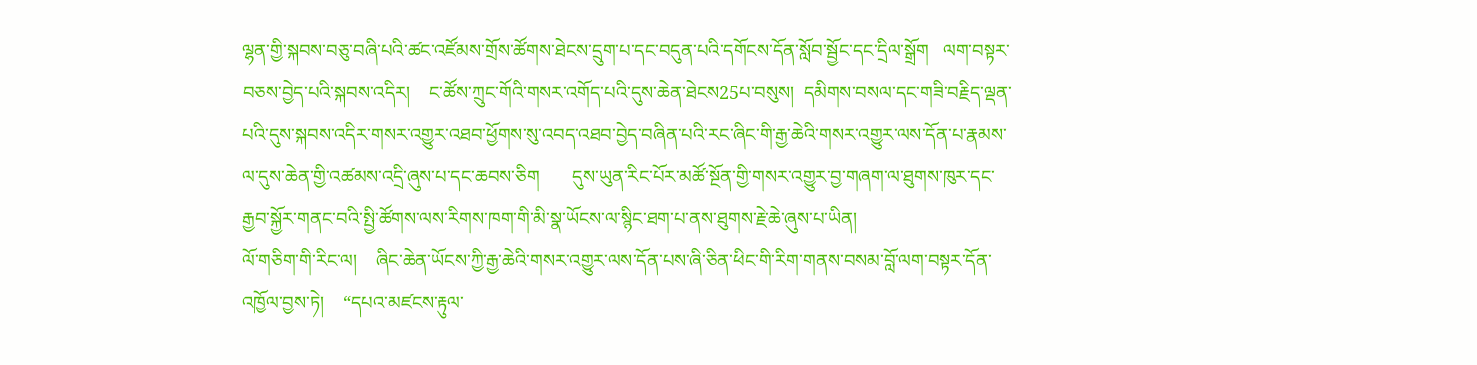ལྷན་གྱི་སྐབས་བཅུ་བཞི་པའི་ཚང་འཛོམས་གྲོས་ཚོགས་ཐེངས་དྲུག་པ་དང་བདུན་པའི་དགོངས་དོན་སློབ་སྦྱོང་དང་དྲིལ་སྒྲོག   ལག་བསྟར་བཅས་བྱེད་པའི་སྐབས་འདིར།    ང་ཚོས་ཀྲུང་གོའི་གསར་འགོད་པའི་དུས་ཆེན་ཐེངས25པ་བསུས།  དམིགས་བསལ་དང་གཟི་བརྗིད་ལྡན་པའི་དུས་སྐབས་འདིར་གསར་འགྱུར་འཐབ་ཕྱོགས་སུ་འབད་འཐབ་བྱེད་བཞིན་པའི་རང་ཞིང་གི་རྒྱ་ཆེའི་གསར་འགྱུར་ལས་དོན་པ་རྣམས་ལ་དུས་ཆེན་གྱི་འཚམས་འདྲི་ཞུས་པ་དང་ཆབས་ཅིག       དུས་ཡུན་རིང་པོར་མཚོ་སྔོན་གྱི་གསར་འགྱུར་བྱ་གཞག་ལ་ཐུགས་ཁུར་དང་རྒྱབ་སྐྱོར་གནང་བའི་སྤྱི་ཚོགས་ལས་རིགས་ཁག་གི་མི་སྣ་ཡོངས་ལ་སྙིང་ཐག་པ་ནས་ཐུགས་རྗེ་ཆེ་ཞུས་པ་ཡིན།
ལོ་གཅིག་གི་རིང་ལ།    ཞིང་ཆེན་ཡོངས་ཀྱི་རྒྱ་ཆེའི་གསར་འགྱུར་ལས་དོན་པས་ཞི་ཅིན་ཕིང་གི་རིག་གནས་བསམ་བློ་ལག་བསྟར་དོན་འཁྱོལ་བྱས་ཏེ།    “དཔའ་མཛངས་རྟུལ་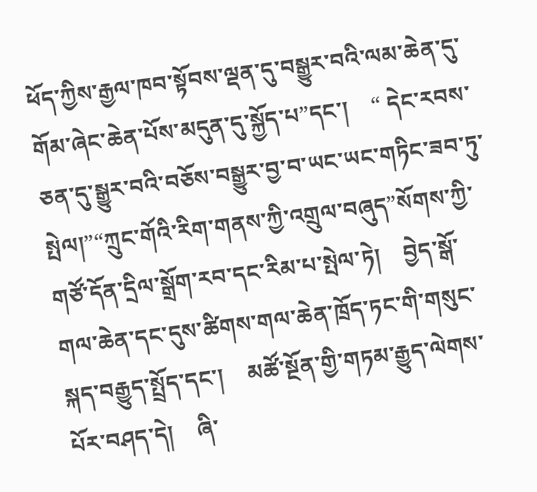ཕོད་ཀྱིས་རྒྱལ་ཁབ་སྟོབས་ལྡན་དུ་བསྒྱུར་བའི་ལམ་ཆེན་དུ་གོམ་ཞེང་ཆེན་པོས་མདུན་དུ་སྐྱོད་པ”དང་།    “ དེང་རབས་ཅན་དུ་སྒྱུར་བའི་བཅོས་བསྒྱུར་བྱ་བ་ཡང་ཡང་གཏིང་ཟབ་ཏུ་སྤེལ།”“ཀྲུང་གོའི་རིག་གནས་ཀྱི་འགྲུལ་བཞུད”སོགས་ཀྱི་གཙོ་དོན་དྲིལ་སྒྲོག་རབ་དང་རིམ་པ་སྤེལ་ཏེ།    བྱེད་སྒོ་གལ་ཆེན་དང་དུས་ཚིགས་གལ་ཆེན་ཁྲོད་ཏང་གི་གསུང་སྐད་བརྒྱུད་སྤྲོད་དང་།    མཚོ་སྔོན་གྱི་གཏམ་རྒྱུད་ལེགས་པོར་བཤད་དེ།    ཞི་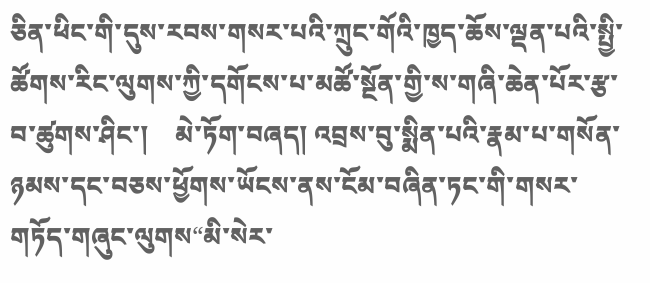ཅིན་ཕིང་གི་དུས་རབས་གསར་པའི་ཀྲུང་གོའི་ཁྱད་ཆོས་ལྡན་པའི་སྤྱི་ཚོགས་རིང་ལུགས་ཀྱི་དགོངས་པ་མཚོ་སྔོན་གྱི་ས་གཞི་ཆེན་པོར་རྩ་བ་ཚུགས་ཤིང་།    མེ་ཏོག་བཞད། འབྲས་བུ་སྨིན་པའི་རྣམ་པ་གསོན་ཉམས་དང་བཅས་ཕྱོགས་ཡོངས་ནས་ངོམ་བཞིན་ཏང་གི་གསར་གཏོད་གཞུང་ལུགས“མི་སེར་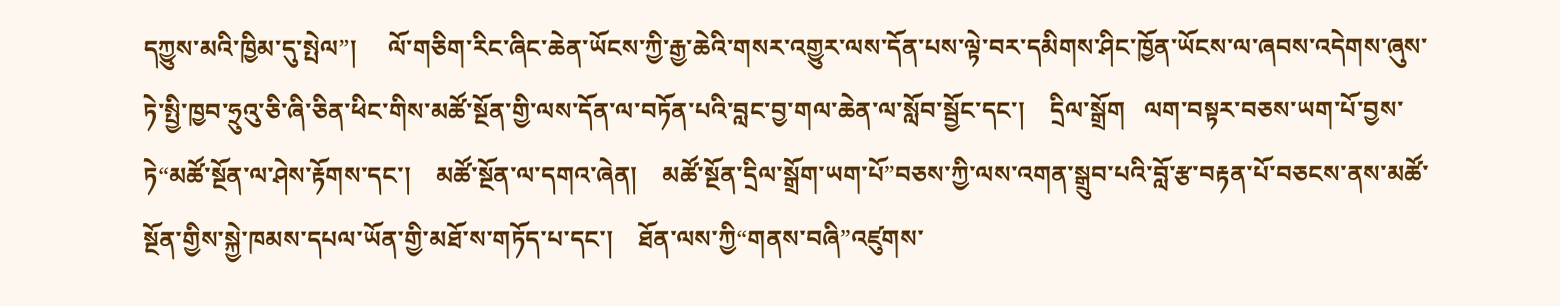དཀྱུས་མའི་ཁྱིམ་དུ་སྤེལ”།     ལོ་གཅིག་རིང་ཞིང་ཆེན་ཡོངས་ཀྱི་རྒྱ་ཆེའི་གསར་འགྱུར་ལས་དོན་པས་ལྟེ་བར་དམིགས་ཤིང་ཁྱོན་ཡོངས་ལ་ཞབས་འདེགས་ཞུས་ཏེ་སྤྱི་ཁྱབ་ཧྲུའུ་ཅི་ཞི་ཅིན་ཕིང་གིས་མཚོ་སྔོན་གྱི་ལས་དོན་ལ་བཏོན་པའི་བླང་བྱ་གལ་ཆེན་ལ་སློབ་སྦྱོང་དང་།    དྲིལ་སྒྲོག   ལག་བསྟར་བཅས་ཡག་པོ་བྱས་ཏེ“མཚོ་སྔོན་ལ་ཤེས་རྟོགས་དང་།    མཚོ་སྔོན་ལ་དགའ་ཞེན།    མཚོ་སྔོན་དྲིལ་སྒྲོག་ཡག་པོ”བཅས་ཀྱི་ལས་འགན་སྒྲུབ་པའི་བློ་རྩ་བརྟན་པོ་བཅངས་ནས་མཚོ་སྔོན་གྱིས་སྐྱེ་ཁམས་དཔལ་ཡོན་གྱི་མཐོ་ས་གཏོད་པ་དང་།    ཐོན་ལས་ཀྱི“གནས་བཞི”འཛུགས་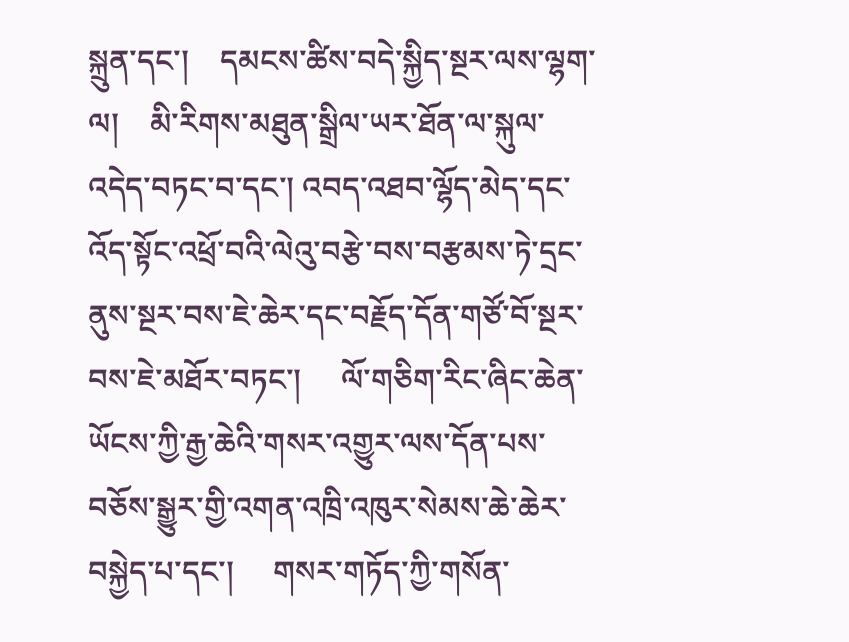སྐྲུན་དང་།    དམངས་ཚིས་བདེ་སྐྱིད་སྔར་ལས་ལྷག་ལ།    མི་རིགས་མཐུན་སྒྲིལ་ཡར་ཐོན་ལ་སྐུལ་འདེད་བཏང་བ་དང་། འབད་འཐབ་ལྷོད་མེད་དང་འོད་སྟོང་འཕྲོ་བའི་ལེའུ་བརྩེ་བས་བརྩམས་ཏེ་དྲང་ནུས་སྔར་བས་ཇེ་ཆེར་དང་བརྗོད་དོན་གཙོ་བོ་སྔར་བས་ཇེ་མཐོར་བཏང་།     ལོ་གཅིག་རིང་ཞིང་ཆེན་ཡོངས་ཀྱི་རྒྱ་ཆེའི་གསར་འགྱུར་ལས་དོན་པས་བཅོས་སྒྱུར་གྱི་འགན་འཁྲི་འཁུར་སེམས་ཆེ་ཆེར་བསྐྱེད་པ་དང་།     གསར་གཏོད་ཀྱི་གསོན་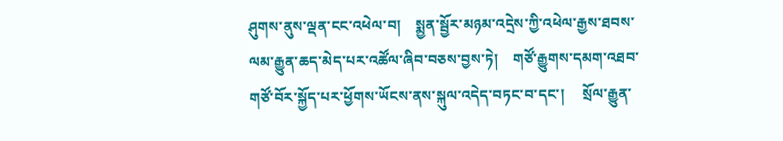ཤུགས་ནུས་ལྡན་ངང་འཕེལ་བ།    སྨྱན་སྦྱོར་མཉམ་འདྲེས་ཀྱི་འཕེལ་རྒྱས་ཐབས་ལམ་རྒྱུན་ཆད་མེད་པར་འཚོལ་ཞིབ་བཅས་བྱས་ཏེ།    གཙོ་རྒྱུགས་དམག་འཐབ་གཙོ་བོར་སྐྱོད་པར་ཕྱོགས་ཡོངས་ནས་སྐུལ་འདེད་བཏང་བ་དང་།     སྲོལ་རྒྱུན་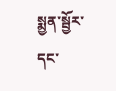སྨྱན་སྦྱོར་དང་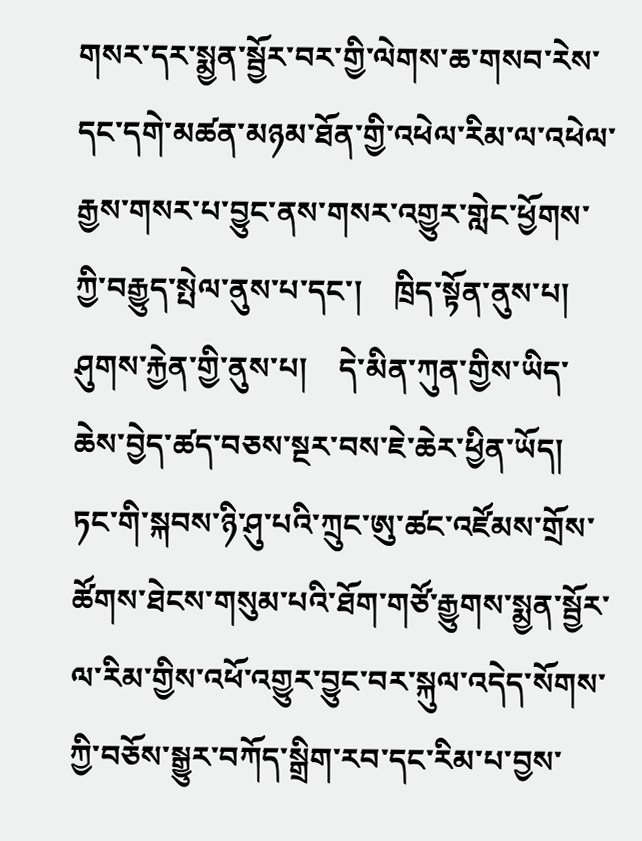གསར་དར་སྨྱན་སྦྱོར་བར་གྱི་ལེགས་ཆ་གསབ་རེས་དང་དགེ་མཚན་མཉམ་ཐོན་གྱི་འཕེལ་རིམ་ལ་འཕེལ་རྒྱས་གསར་པ་བྱུང་ནས་གསར་འགྱུར་གླེང་ཕྱོགས་ཀྱི་བརྒྱུད་སྤེལ་ནུས་པ་དང་།    ཁྲིད་སྟོན་ནུས་པ།    ཤུགས་རྐྱེན་གྱི་ནུས་པ།    དེ་མིན་ཀུན་གྱིས་ཡིད་ཆེས་བྱེད་ཚད་བཅས་སྔར་བས་ཇེ་ཆེར་ཕྱིན་ཡོད།
ཏང་གི་སྐབས་ཉི་ཤུ་པའི་ཀྲུང་ཨུ་ཚང་འཛོམས་གྲོས་ཚོགས་ཐེངས་གསུམ་པའི་ཐོག་གཙོ་རྒྱུགས་སྨྱན་སྦྱོར་ལ་རིམ་གྱིས་འཕོ་འགྱུར་བྱུང་བར་སྐུལ་འདེད་སོགས་ཀྱི་བཅོས་སྒྱུར་བཀོད་སྒྲིག་རབ་དང་རིམ་པ་བྱས་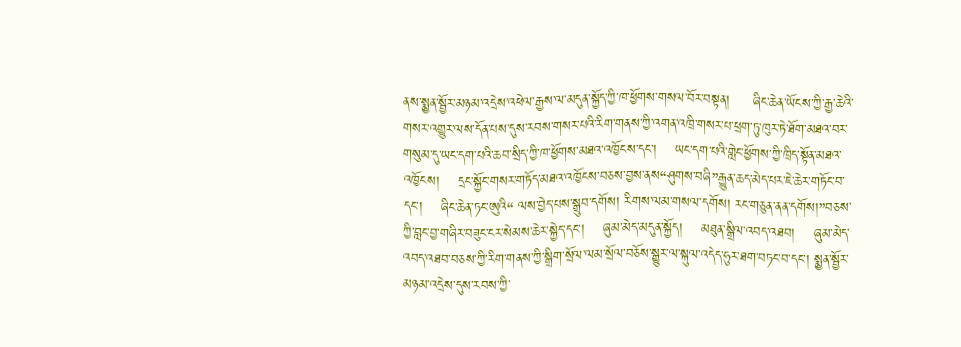ནས་སྨྱན་སྦྱོར་མཉམ་འདྲེས་འཕེལ་རྒྱས་ལ་མདུན་སྐྱོད་ཀྱི་ཁ་ཕྱོགས་གསལ་བོར་བསྟན།     ཞིང་ཆེན་ཡོངས་ཀྱི་རྒྱ་ཆེའི་གསར་འགྱུར་ལས་དོན་པས་དུས་རབས་གསར་པའི་རིག་གནས་ཀྱི་འགན་འཁྲི་གསར་པ་ཕྲག་ཏུ་ཁུར་ཏེ་ཐོག་མཐའ་བར་གསུམ་དུ་ཡང་དག་པའི་ཆབ་སྲིད་ཀྱི་ཁ་ཕྱོགས་མཐའ་འཁྱོངས་དང་།    ཡང་དག་པའི་གླེང་ཕྱོགས་ཀྱི་ཁྲིད་སྟོན་མཐའ་འཁྱོངས།    དྲང་སྐྱོང་གསར་གཏོད་མཐའ་འཁྱོངས་བཅས་བྱས་ནས“ཤུགས་བཞི”རྒྱུན་ཆད་མེད་པར་ཇེ་ཆེར་གཏོང་བ་དང་།    ཞིང་ཆེན་ཏང་ཨུའི“ ལས་བྱེད་པས་སྒྲུབ་དགོས། རིགས་ལམ་གསལ་དགོས། རང་གཅུན་ནན་དགོས།”བཅས་ཀྱི་བླང་བྱ་གཞིར་བཟུང་ངར་སེམས་ཆེར་སྐྱེད་དང་།    ཞུམ་མེད་མདུན་སྐྱོད།    མཐུན་སྒྲིལ་འབད་འཐབ།    ཞུམ་མེད་འབད་འཐབ་བཅས་ཀྱི་རིག་གནས་ཀྱི་སྒྲིག་སྲོལ་ལམ་སྲོལ་བཅོས་སྒྱུར་ལ་སྐུལ་འདེད་ཧུར་ཐག་བཏང་བ་དང་། སྨྱན་སྦྱོར་མཉམ་འདྲེས་དུས་རབས་ཀྱི་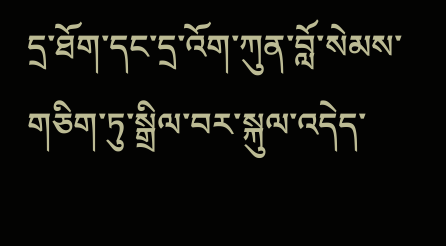དྲ་ཐོག་དང་དྲ་འོག་ཀུན་བློ་སེམས་གཅིག་ཏུ་སྒྲིལ་བར་སྐུལ་འདེད་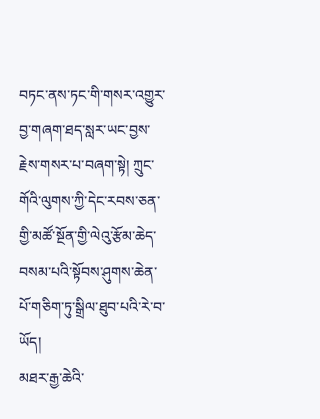བཏང་ནས་ཏང་གི་གསར་འགྱུར་བྱ་གཞག་ཐད་སླར་ཡང་བྱས་རྗེས་གསར་པ་བཞག་སྟེ། ཀྲུང་གོའི་ལུགས་ཀྱི་དེང་རབས་ཅན་གྱི་མཚོ་སྔོན་གྱི་ལེའུ་རྩོམ་ཆེད་བསམ་པའི་སྟོབས་ཤུགས་ཆེན་པོ་གཅིག་ཏུ་སྒྲིལ་ཐུབ་པའི་རེ་བ་ཡོད།
མཐར་རྒྱ་ཆེའི་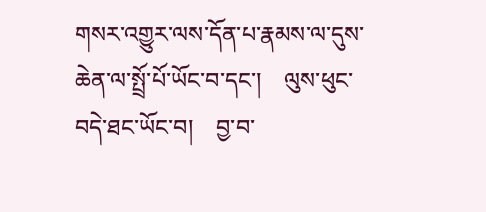གསར་འགྱུར་ལས་དོན་པ་རྣམས་ལ་དུས་ཆེན་ལ་སྤྲོ་པོ་ཡོང་བ་དང་།    ལུས་ཕུང་བདེ་ཐང་ཡོང་བ།    བྱ་བ་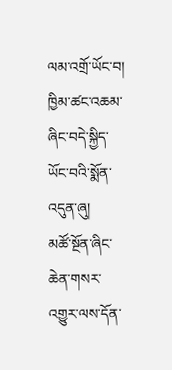ལམ་འགྲོ་ཡོང་བ།    ཁྱིམ་ཚང་འཆམ་ཞིང་བདེ་སྐྱིད་ཡོང་བའི་སྨོན་འདུན་ཞུ།
མཚོ་སྔོན་ཞིང་ཆེན་གསར་འགྱུར་ལས་དོན་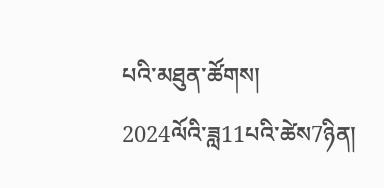པའི་མཐུན་ཚོགས།
2024ལོའི་ཟླ11པའི་ཚེས7ཉིན།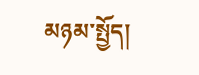མཉམ་སྤྱོད།